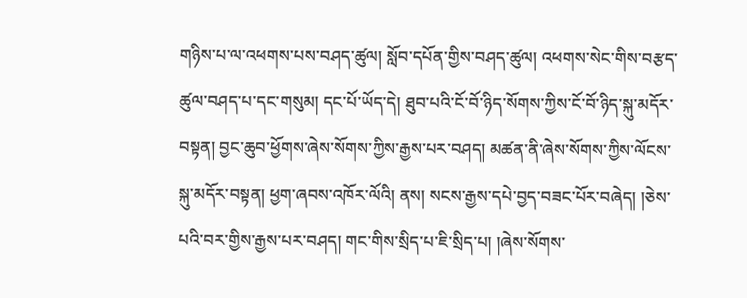གཉིས་པ་ལ་འཕགས་པས་བཤད་ཚུལ། སློབ་དཔོན་གྱིས་བཤད་ཚུལ། འཕགས་སེང་གིས་བརྩད་ཚུལ་བཤད་པ་དང་གསུམ། དང་པོ་ཡོད་དེ། ཐུབ་པའི་ངོ་བོ་ཉིད་སོགས་ཀྱིས་ངོ་བོ་ཉིད་སྐུ་མདོར་བསྟན། བྱང་ཆུབ་ཕྱོགས་ཞེས་སོགས་ཀྱིས་རྒྱས་པར་བཤད། མཚན་ནི་ཞེས་སོགས་ཀྱིས་ལོངས་སྐུ་མདོར་བསྟན། ཕྱག་ཞབས་འཁོར་ལོའི། ནས། སངས་རྒྱས་དཔེ་བྱད་བཟང་པོར་བཞེད། །ཅེས་པའི་བར་གྱིས་རྒྱས་པར་བཤད། གང་གིས་སྲིད་པ་ཇི་སྲིད་པ། །ཞེས་སོགས་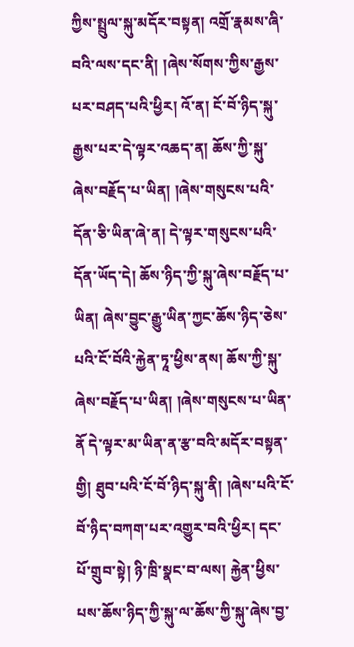ཀྱིས་སྤྲུལ་སྐུ་མདོར་བསྟན། འགྲོ་རྣམས་ཞི་བའི་ལས་དང་ནི། །ཞེས་སོགས་ཀྱིས་རྒྱས་པར་བཤད་པའི་ཕྱིར། འོ་ན། ངོ་བོ་ཉིད་སྐུ་རྒྱས་པར་དེ་ལྟར་འཆད་ན། ཆོས་ཀྱི་སྐུ་ཞེས་བརྗོད་པ་ཡིན། །ཞེས་གསུངས་པའི་དོན་ཅི་ཡིན་ཞེ་ན། དེ་ལྟར་གསུངས་པའི་དོན་ཡོད་དེ། ཆོས་ཉིད་ཀྱི་སྐུ་ཞེས་བརྗོད་པ་ཡིན། ཞེས་བྱུང་རྒྱུ་ཡིན་ཀྱང་ཆོས་ཉིད་ཅེས་པའི་ངོ་བོའི་རྐྱེན་ཏཱ་ཕྱིས་ནས། ཆོས་ཀྱི་སྐུ་ཞེས་བརྗོད་པ་ཡིན། །ཞེས་གསུངས་པ་ཡིན་ནོ དེ་ལྟར་མ་ཡིན་ན་རྩ་བའི་མདོར་བསྟན་གྱི། ཐུབ་པའི་ངོ་བོ་ཉིད་སྐུ་ནི། །ཞེས་པའི་ངོ་བོ་ཉིད་བཀག་པར་འགྱུར་བའི་ཕྱིར། དང་པོ་གྲུབ་སྟེ། ཉི་ཁྲི་སྣང་བ་ལས། རྐྱེན་ཕྱིས་པས་ཆོས་ཉིད་ཀྱི་སྐུ་ལ་ཆོས་ཀྱི་སྐུ་ཞེས་བྱ་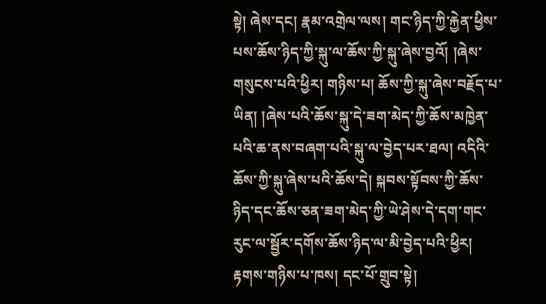སྟེ། ཞེས་དང། རྣམ་འགྲེལ་ལས། གང་ཉིད་ཀྱི་རྐྱེན་ཕྱིས་པས་ཆོས་ཉིད་ཀྱི་སྐུ་ལ་ཆོས་ཀྱི་སྐུ་ཞེས་བྱའོ། །ཞེས་གསུངས་པའི་ཕྱིར། གཉིས་པ། ཆོས་ཀྱི་སྐུ་ཞེས་བརྗོད་པ་ཡིན། །ཞེས་པའི་ཆོས་སྐུ་དེ་ཟག་མེད་ཀྱི་ཆོས་མཁྱེན་པའི་ཆ་ནས་བཞག་པའི་སྐུ་ལ་བྱེད་པར་ཐལ། འདིའི་ཆོས་ཀྱི་སྐུ་ཞེས་པའི་ཆོས་དེ། སྐབས་སྟོབས་ཀྱི་ཆོས་ཉིད་དང་ཆོས་ཅན་ཟག་མེད་ཀྱི་ཡེ་ཤེས་དེ་དག་གང་རུང་ལ་སྦྱོར་དགོས་ཆོས་ཉིད་ལ་མི་བྱེད་པའི་ཕྱིར། རྟགས་གཉིས་པ་ཁས། དང་པོ་གྲུབ་སྟེ།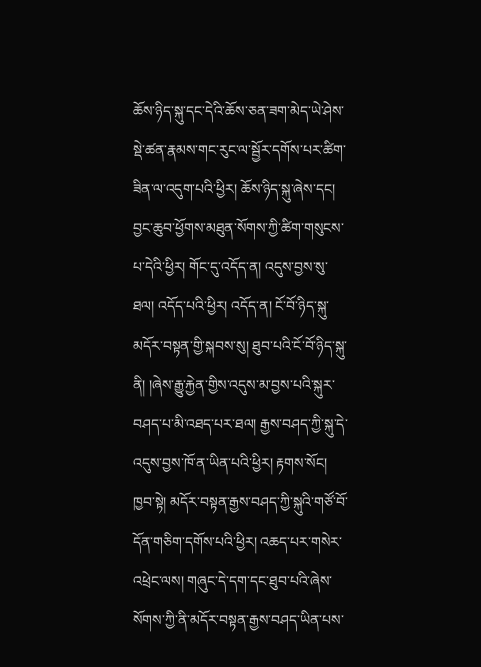ཆོས་ཉིད་སྐུ་དང་དེའི་ཆོས་ཅན་ཟག་མེད་ཡེ་ཤེས་སྡེ་ཚན་རྣམས་གང་རུང་ལ་སྦྱོར་དགོས་པར་ཚིག་ཟིན་ལ་འདུག་པའི་ཕྱིར། ཆོས་ཉིད་སྐུ་ཞེས་དང། བྱང་ཆུབ་ཕྱོགས་མཐུན་སོགས་ཀྱི་ཚིག་གསུངས་པ་དེའི་ཕྱིར། གོང་དུ་འདོད་ན། འདུས་བྱས་སུ་ཐལ། འདོད་པའི་ཕྱིར། འདོད་ན། ངོ་བོ་ཉིད་སྐུ་མདོར་བསྟན་གྱི་སྐབས་སུ། ཐུབ་པའི་ངོ་བོ་ཉིད་སྐུ་ནི། །ཞེས་རྒྱུ་རྐྱེན་གྱིས་འདུས་མ་བྱས་པའི་སྐུར་བཤད་པ་མི་འཐད་པར་ཐལ། རྒྱས་བཤད་ཀྱི་སྐུ་དེ་འདུས་བྱས་ཁོ་ན་ཡིན་པའི་ཕྱིར། རྟགས་སོང། ཁྱབ་སྟེ། མདོར་བསྟན་རྒྱས་བཤད་ཀྱི་སྐུའི་གཙོ་བོ་དོན་གཅིག་དགོས་པའི་ཕྱིར། འཆད་པར་གསེར་འཕྲེང་ལས། གཞུང་དེ་དག་དང་ཐུབ་པའི་ཞེས་སོགས་ཀྱི་ནི་མདོར་བསྟན་རྒྱས་བཤད་ཡིན་པས་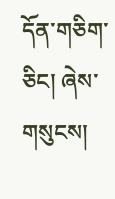དོན་གཅིག་ཅིང། ཞེས་གསུངས།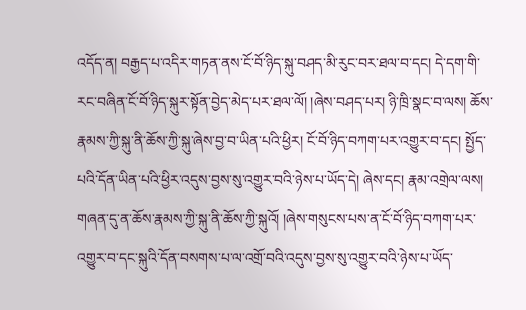འདོད་ན། བརྒྱད་པ་འདིར་གཏན་ནས་ངོ་བོ་ཉིད་སྐུ་བཤད་མི་རུང་བར་ཐལ་བ་དང། དེ་དག་གི་རང་བཞིན་ངོ་བོ་ཉིད་སྐུར་སྟོན་བྱེད་མེད་པར་ཐལ་ལོ། །ཞེས་བཤད་པར། ཉི་ཁྲི་སྣང་བ་ལས། ཆོས་རྣམས་ཀྱི་སྐུ་ནི་ཆོས་ཀྱི་སྐུ་ཞེས་བྱ་བ་ཡིན་པའི་ཕྱིར། ངོ་བོ་ཉིད་བཀག་པར་འགྱུར་བ་དང། སྤྱོད་པའི་དོན་ཡིན་པའི་ཕྱིར་འདུས་བྱས་སུ་འགྱུར་བའི་ཉེས་པ་ཡོད་དེ། ཞེས་དང། རྣམ་འགྲེལ་ལས། གཞན་དུ་ན་ཆོས་རྣམས་ཀྱི་སྐུ་ནི་ཆོས་ཀྱི་སྐུའོ། །ཞེས་གསུངས་པས་ན་ངོ་བོ་ཉིད་བཀག་པར་འགྱུར་བ་དང་སྐུའི་དོན་བསགས་པ་ལ་འགྲོ་བའི་འདུས་བྱས་སུ་འགྱུར་བའི་ཉེས་པ་ཡོད་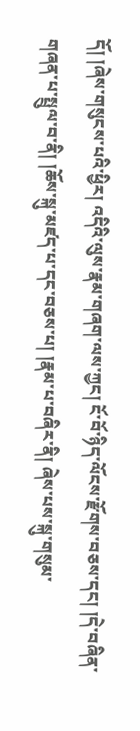དོ། །ཞེས་གསུངས་པའི་ཕྱིར། འདིའི་ལུས་རྣམ་གཞག་ལས་ཀྱང། ངོ་བོ་ཉིད་ལོངས་རྫོགས་བཅས་དང། །དེ་བཞིན་གཞན་པ་སྤྲུལ་བ་ནི། །ཆོས་སྐུ་མཛད་པ་དང་བཅས་པ། །རྣམ་པ་བཞིར་ནི། ཞེས་པས་སྐུ་གསུམ་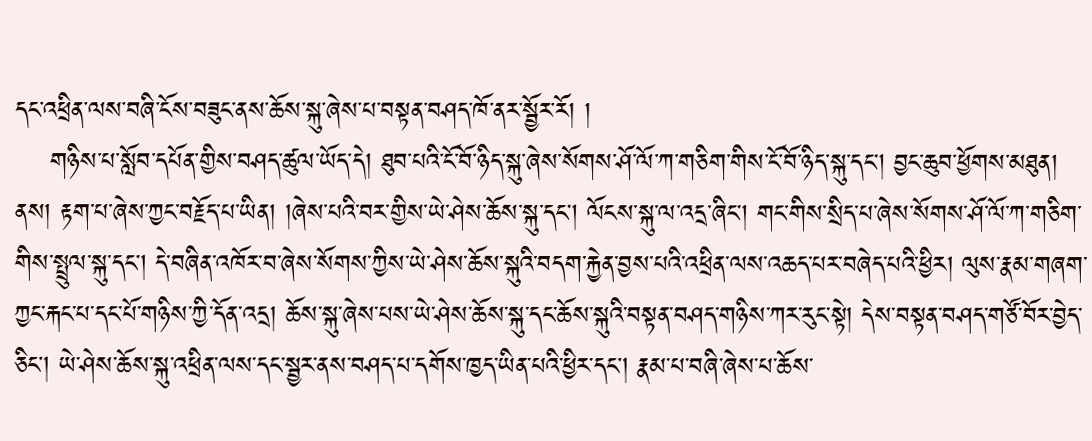དང་འཕྲིན་ལས་བཞི་ངོས་བཟུང་ནས་ཆོས་སྐུ་ཞེས་པ་བསྟན་བཤད་ཁོ་ནར་སྦྱོར་རོ། །
    གཉིས་པ་སློབ་དཔོན་གྱིས་བཤད་ཚུལ་ཡོད་དེ། ཐུབ་པའི་ངོ་བོ་ཉིད་སྐུ་ཞེས་སོགས་ཤོ་ལོ་ཀ་གཅིག་གིས་ངོ་བོ་ཉིད་སྐུ་དང། བྱང་ཆུབ་ཕྱོགས་མཐུན། ནས། རྟག་པ་ཞེས་ཀྱང་བརྗོད་པ་ཡིན། །ཞེས་པའི་བར་གྱིས་ཡེ་ཤེས་ཆོས་སྐུ་དང། ལོངས་སྐུ་ལ་འདྲ་ཞིང། གང་གིས་སྲིད་པ་ཞེས་སོགས་ཤོ་ལོ་ཀ་གཅིག་གིས་སྤྲུལ་སྐུ་དང། དེ་བཞིན་འཁོར་བ་ཞེས་སོགས་ཀྱིས་ཡེ་ཤེས་ཆོས་སྐུའི་བདག་རྐྱེན་བྱས་པའི་འཕྲིན་ལས་འཆད་པར་བཞེད་པའི་ཕྱིར། ལུས་རྣམ་གཞག་ཀྱང་རྐང་པ་དང་པོ་གཉིས་ཀྱི་དོན་འདྲ། ཆོས་སྐུ་ཞེས་པས་ཡེ་ཤེས་ཆོས་སྐུ་དང་ཆོས་སྐུའི་བསྟན་བཤད་གཉིས་ཀར་རུང་སྟེ། དེས་བསྟན་བཤད་གཙོ་བོར་བྱེད་ཅིང། ཡེ་ཤེས་ཆོས་སྐུ་འཕྲིན་ལས་དང་སྦྱར་ནས་བཤད་པ་དགོས་ཁྱད་ཡིན་པའི་ཕྱིར་དང། རྣམ་པ་བཞི་ཞེས་པ་ཆོས་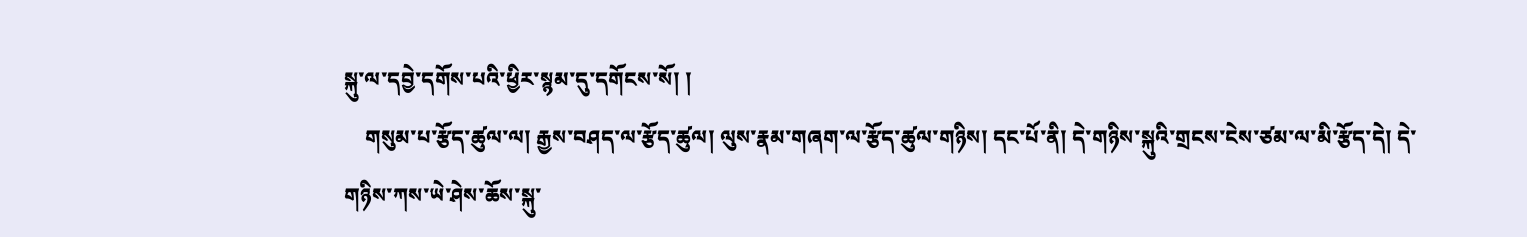སྐུ་ལ་དབྱེ་དགོས་པའི་ཕྱིར་སྙམ་དུ་དགོངས་སོ། །
    གསུམ་པ་རྩོད་ཚུལ་ལ། རྒྱས་བཤད་ལ་རྩོད་ཚུལ། ལུས་རྣམ་གཞག་ལ་རྩོད་ཚུལ་གཉིས། དང་པོ་ནི། དེ་གཉིས་སྐུའི་གྲངས་ངེས་ཙམ་ལ་མི་རྩོད་དེ། དེ་གཉིས་ཀས་ཡེ་ཤེས་ཆོས་སྐུ་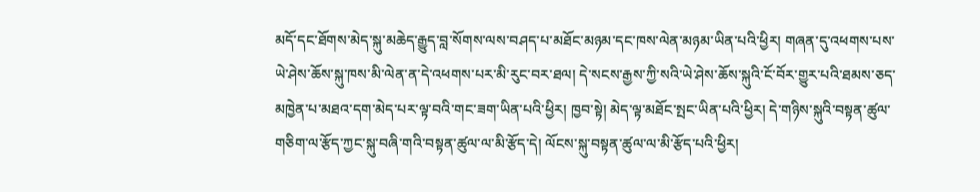མདོ་དང་ཐོགས་མེད་སྐུ་མཆེད་རྒྱུད་བླ་སོགས་ལས་བཤད་པ་མཐོང་མཉམ་དང་ཁས་ལེན་མཉམ་ཡིན་པའི་ཕྱིར། གཞན་དུ་འཕགས་པས་ཡེ་ཤེས་ཆོས་སྐུ་ཁས་མི་ལེན་ན་དེ་འཕགས་པར་མི་རུང་བར་ཐལ། དེ་སངས་རྒྱས་ཀྱི་སའི་ཡེ་ཤེས་ཆོས་སྐུའི་ངོ་བོར་གྱུར་པའི་ཐམས་ཅད་མཁྱེན་པ་མཐའ་དག་མེད་པར་ལྟ་བའི་གང་ཟག་ཡིན་པའི་ཕྱིར། ཁྱབ་སྟེ། མེད་ལྟ་མཐོང་སྤང་ཡིན་པའི་ཕྱིར། དེ་གཉིས་སྐུའི་བསྟན་ཚུལ་གཅིག་ལ་རྩོད་ཀྱང་སྐུ་བཞི་གའི་བསྟན་ཚུལ་ལ་མི་རྩོད་དེ། ལོངས་སྐུ་བསྟན་ཚུལ་ལ་མི་རྩོད་པའི་ཕྱིར།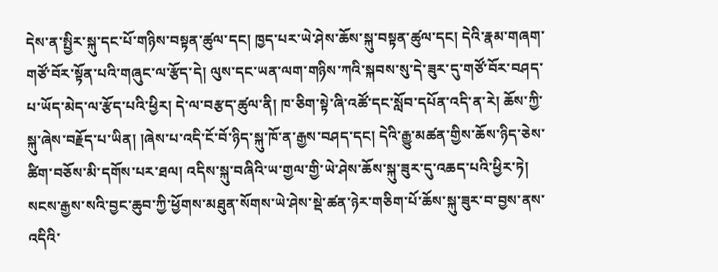དེས་ན་སྤྱིར་སྐུ་དང་པོ་གཉིས་བསྟན་ཚུལ་དང། ཁྱད་པར་ཡེ་ཤེས་ཆོས་སྐུ་བསྟན་ཚུལ་དང། དེའི་རྣམ་གཞག་གཙོ་བོར་སྟོན་པའི་གཞུང་ལ་རྩོད་དེ། ལུས་དང་ཡན་ལག་གཉིས་ཀའི་སྐབས་སུ་དེ་ཟུར་དུ་གཙོ་བོར་བཤད་པ་ཡོད་མེད་ལ་རྩོད་པའི་ཕྱིར། དེ་ལ་བརྩད་ཚུལ་ནི། ཁ་ཅིག་སྟེ་ཞི་འཚོ་དང་སློབ་དཔོན་འདི་ན་རེ། ཆོས་ཀྱི་སྐུ་ཞེས་བརྗོད་པ་ཡིན། །ཞེས་པ་འདི་ངོ་བོ་ཉིད་སྐུ་ཁོ་ན་རྒྱས་བཤད་དང། དེའི་རྒྱུ་མཚན་གྱིས་ཆོས་ཉིད་ཅེས་ཚིག་བཅོས་མི་དགོས་པར་ཐལ། འདིས་སྐུ་བཞིའི་ཡ་གྱལ་གྱི་ཡེ་ཤེས་ཆོས་སྐུ་ཟུར་དུ་འཆད་པའི་ཕྱིར་ཏེ། སངས་རྒྱས་སའི་བྱང་ཆུབ་ཀྱི་ཕྱོགས་མཐུན་སོགས་ཡེ་ཤེས་སྡེ་ཚན་ཉེར་གཅིག་པོ་ཆོས་སྐུ་ཟུར་བ་བྱས་ནས་འདིའི་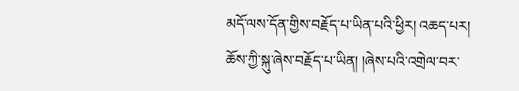མདོ་ལས་དོན་གྱིས་བརྗོད་པ་ཡིན་པའི་ཕྱིར། འཆད་པར། ཆོས་ཀྱི་སྐུ་ཞེས་བརྗོད་པ་ཡིན། །ཞེས་པའི་འགྲེལ་བར་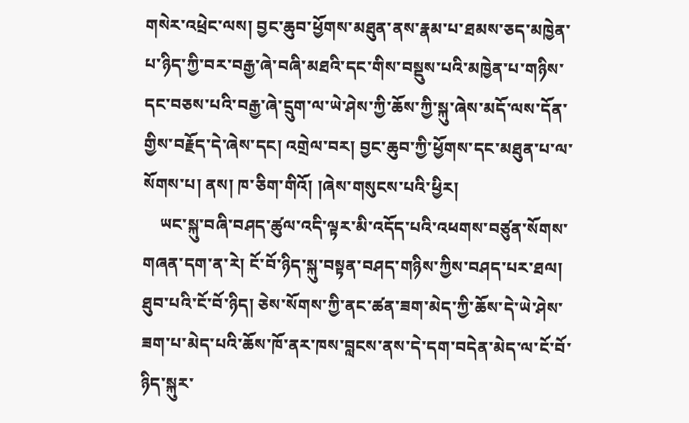གསེར་འཕྲེང་ལས། བྱང་ཆུབ་ཕྱོགས་མཐུན་ནས་རྣམ་པ་ཐམས་ཅད་མཁྱེན་པ་ཉིད་ཀྱི་བར་བརྒྱ་ཞེ་བཞི་མཐའི་དང་གིས་བསྡུས་པའི་མཁྱེན་པ་གཉིས་དང་བཅས་པའི་བརྒྱ་ཞེ་དྲུག་ལ་ཡེ་ཤེས་ཀྱི་ཆོས་ཀྱི་སྐུ་ཞེས་མདོ་ལས་དོན་གྱིས་བརྗོད་དེ་ཞེས་དང། འགྲེལ་བར། བྱང་ཆུབ་ཀྱི་ཕྱོགས་དང་མཐུན་པ་ལ་སོགས་པ། ནས། ཁ་ཅིག་གིའོ། །ཞེས་གསུངས་པའི་ཕྱིར།
    ཡང་སྐུ་བཞི་བཤད་ཚུལ་འདི་ལྟར་མི་འདོད་པའི་འཕགས་བཙུན་སོགས་གཞན་དག་ན་རེ། ངོ་བོ་ཉིད་སྐུ་བསྟན་བཤད་གཉིས་ཀྱིས་བཤད་པར་ཐལ། ཐུབ་པའི་ངོ་བོ་ཉིད། ཅེས་སོགས་ཀྱི་ནང་ཚན་ཟག་མེད་ཀྱི་ཆོས་དེ་ཡེ་ཤེས་ཟག་པ་མེད་པའི་ཆོས་ཁོ་ནར་ཁས་བླངས་ནས་དེ་དག་བདེན་མེད་ལ་ངོ་བོ་ཉིད་སྐུར་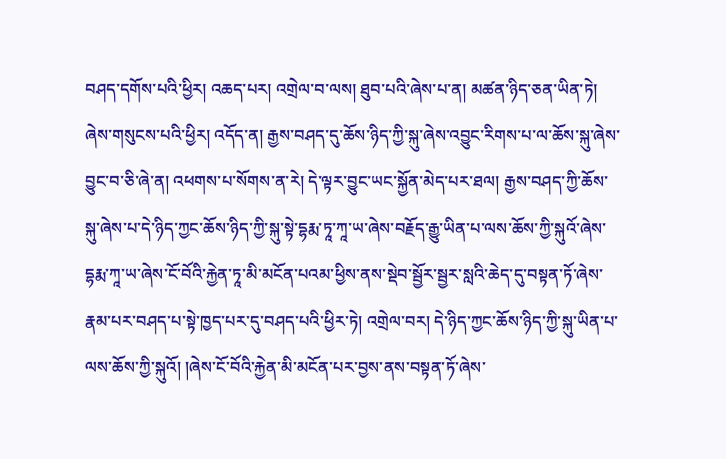བཤད་དགོས་པའི་ཕྱིར། འཆད་པར། འགྲེལ་བ་ལས། ཐུབ་པའི་ཞེས་པ་ན། མཚན་ཉིད་ཅན་ཡིན་ཏེ། ཞེས་གསུངས་པའི་ཕྱིར། འདོད་ན། རྒྱས་བཤད་དུ་ཆོས་ཉིད་ཀྱི་སྐུ་ཞེས་འབྱུང་རིགས་པ་ལ་ཆོས་སྐུ་ཞེས་བྱུང་བ་ཅི་ཞེ་ན། འཕགས་པ་སོགས་ན་རེ། དེ་ལྟར་བྱུང་ཡང་སྐྱོན་མེད་པར་ཐལ། རྒྱས་བཤད་ཀྱི་ཆོས་སྐུ་ཞེས་པ་དེ་ཉིད་ཀྱང་ཆོས་ཉིད་ཀྱི་སྐུ་སྟེ་དྷརྨ་ཏཱ་ཀཱ་ཡ་ཞེས་བརྗོད་རྒྱུ་ཡིན་པ་ལས་ཆོས་ཀྱི་སྐུའོ་ཞེས་དྷརྨ་ཀཱ་ཡ་ཞེས་ངོ་བོའི་རྐྱེན་ཏཱ་མི་མངོན་པའམ་ཕྱིས་ནས་སྡེབ་སྦྱོར་སྦྱར་སླའི་ཆེད་དུ་བསྟན་ཏོ་ཞེས་རྣམ་པར་བཤད་པ་སྟེ་ཁྱད་པར་དུ་བཤད་པའི་ཕྱིར་ཏེ། འགྲེལ་བར། དེ་ཉིད་ཀྱང་ཆོས་ཉིད་ཀྱི་སྐུ་ཡིན་པ་ལས་ཆོས་ཀྱི་སྐུའོ། །ཞེས་ངོ་བོའི་རྐྱེན་མི་མངོན་པར་བྱས་ནས་བསྟན་ཏོ་ཞེས་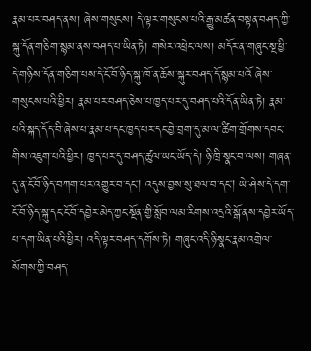རྣམ་པར་བཤད་ནས། ཞེས་གསུངས། དེ་ལྟར་གསུངས་པའི་རྒྱུ་མཚན་བསྟན་བཤད་ཀྱི་སྐུ་དོན་གཅིག་སྙམ་ནས་བཤད་པ་ཡིན་ཏེ། གསེར་འཕྲེང་ལས། མདོར་ན་གཞུང་སྔ་ཕྱི་དེ་གཉིས་དོན་གཅིག་པས་དེ་ངོ་བོ་ཉིད་སྐུ་ཁོ་ན་ཆོས་སྐུར་བཤད་དོ་སྙམ་པའོ ཞེས་གསུངས་པའི་ཕྱིར། རྣམ་པར་བཤད་ཅེས་པ་ཁྱད་པར་དུ་བཤད་པའི་དོན་ཡིན་ཏེ། རྣམ་པའི་སྐད་དོད་བི་ཞེས་པ་རྣམ་པ་དང་ཁྱད་པར་དང་བྱེ་བྲག་དུ་མ་ལ་ཚིག་གྲོགས་དབང་གིས་འཇུག་པའི་ཕྱིར། ཁྱད་པར་དུ་བཤད་ཚུལ་ཡང་ཡོད་དེ། ཉི་ཁྲི་སྣང་བ་ལས། གཞན་དུ་ན་ངོ་བོ་ཉིད་བཀག་པར་འགྱུར་བ་དང། འདུས་བྱས་སུ་ཐལ་བ་དང། ཡེ་ཤེས་དེ་དག་ངོ་བོ་ཉིད་སྐུ་དང་ངོ་བོ་དབྱེར་མེད་ཀྱང་སྔོན་གྱི་སློབ་ལམ་རིགས་འདྲའི་སྒོ་ནས་དབྱེར་ཡོད་པ་དག་ཡིན་པའི་ཕྱིར། འདི་ལྟར་བཤད་དགོས་ཏེ། གཞུང་འདི་ཉི་སྣང་རྣམ་འགྲེལ་སོགས་ཀྱི་བཤད་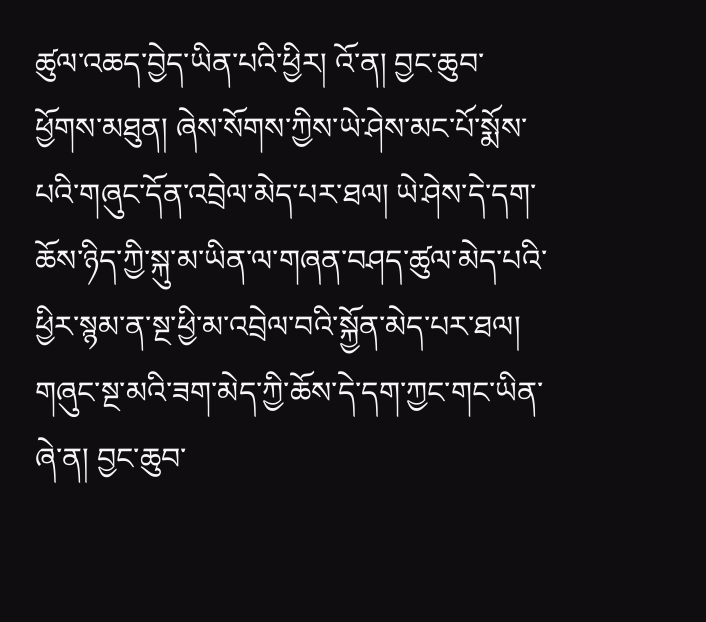ཚུལ་འཆད་བྱེད་ཡིན་པའི་ཕྱིར། འོ་ན། བྱང་ཆུབ་ཕྱོགས་མཐུན། ཞེས་སོགས་ཀྱིས་ཡེ་ཤེས་མང་པོ་སྨོས་པའི་གཞུང་དོན་འབྲེལ་མེད་པར་ཐལ། ཡེ་ཤེས་དེ་དག་ཆོས་ཉིད་ཀྱི་སྐུ་མ་ཡིན་ལ་གཞན་བཤད་ཚུལ་མེད་པའི་ཕྱིར་སྙམ་ན་སྔ་ཕྱི་མ་འབྲེལ་བའི་སྐྱོན་མེད་པར་ཐལ། གཞུང་སྔ་མའི་ཟག་མེད་ཀྱི་ཆོས་དེ་དག་ཀྱང་གང་ཡིན་ཞེ་ན། བྱང་ཆུབ་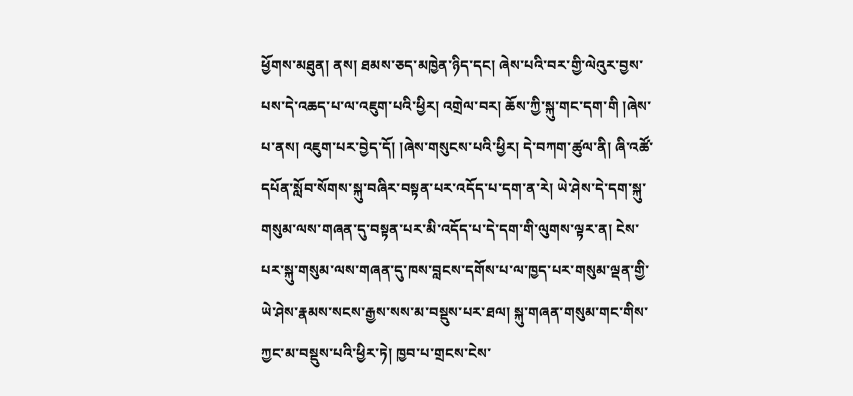ཕྱོགས་མཐུན། ནས། ཐམས་ཅད་མཁྱེན་ཉིད་དང། ཞེས་པའི་བར་གྱི་ལེའུར་བྱས་པས་དེ་འཆད་པ་ལ་འཇུག་པའི་ཕྱིར། འགྲེལ་བར། ཆོས་ཀྱི་སྐུ་གང་དག་གི །ཞེས་པ་ནས། འཇུག་པར་བྱེད་དོ། །ཞེས་གསུངས་པའི་ཕྱིར། དེ་བཀག་ཚུལ་ནི། ཞི་འཚོ་དཔོན་སློབ་སོགས་སྐུ་བཞིར་བསྟན་པར་འདོད་པ་དག་ན་རེ། ཡེ་ཤེས་དེ་དག་སྐུ་གསུམ་ལས་གཞན་དུ་བསྟན་པར་མི་འདོད་པ་དེ་དག་གི་ལུགས་ལྟར་ན། ངེས་པར་སྐུ་གསུམ་ལས་གཞན་དུ་ཁས་བླངས་དགོས་པ་ལ་ཁྱད་པར་གསུམ་ལྡན་གྱི་ཡེ་ཤེས་རྣམས་སངས་རྒྱས་སས་མ་བསྡུས་པར་ཐལ། སྐུ་གཞན་གསུམ་གང་གིས་ཀྱང་མ་བསྡུས་པའི་ཕྱིར་ཏེ། ཁྱབ་པ་གྲངས་ངེས་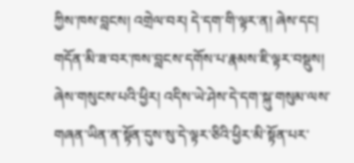ཀྱིས་ཁས་བླངས། འགྲེལ་བར། དེ་དག་གི་ལྟར་ན། ཞེས་དང། གདོན་མི་ཟ་བར་ཁས་བླངས་དགོས་པ་རྣམས་ཇི་ལྟར་བསྡུས། ཞེས་གསུངས་པའི་ཕྱིར། འདིས་ཡེ་ཤེས་དེ་དག་སྐུ་གསུམ་ལས་གཞན་ཡིན་ན་སྟོན་དུས་སུ་དེ་ལྟར་ཅིའི་ཕྱིར་མི་སྟོན་པར་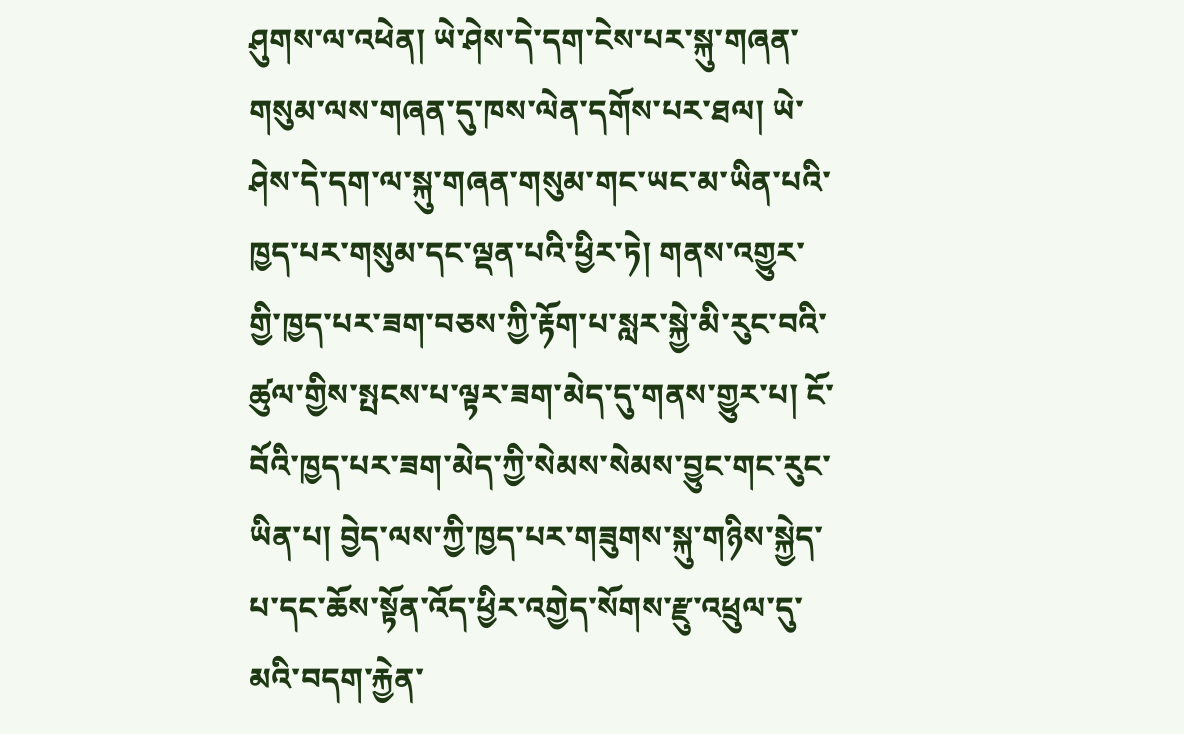ཤུགས་ལ་འཕེན། ཡེ་ཤེས་དེ་དག་ངེས་པར་སྐུ་གཞན་གསུམ་ལས་གཞན་དུ་ཁས་ལེན་དགོས་པར་ཐལ། ཡེ་ཤེས་དེ་དག་ལ་སྐུ་གཞན་གསུམ་གང་ཡང་མ་ཡིན་པའི་ཁྱད་པར་གསུམ་དང་ལྡན་པའི་ཕྱིར་ཏེ། གནས་འགྱུར་གྱི་ཁྱད་པར་ཟག་བཅས་ཀྱི་རྟོག་པ་སླར་སྐྱེ་མི་རུང་བའི་ཚུལ་གྱིས་སྤངས་པ་ལྟར་ཟག་མེད་དུ་གནས་གྱུར་པ། ངོ་བོའི་ཁྱད་པར་ཟག་མེད་ཀྱི་སེམས་སེམས་བྱུང་གང་རུང་ཡིན་པ། བྱེད་ལས་ཀྱི་ཁྱད་པར་གཟུགས་སྐུ་གཉིས་སྐྱེད་པ་དང་ཆོས་སྟོན་འོད་ཕྱིར་འགྱེད་སོགས་རྫུ་འཕྲུལ་དུ་མའི་བདག་རྐྱེན་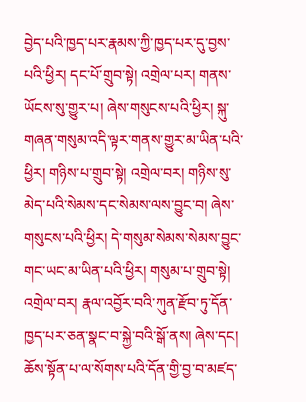བྱེད་པའི་ཁྱད་པར་རྣམས་ཀྱི་ཁྱད་པར་དུ་བྱས་པའི་ཕྱིར། དང་པོ་གྲུབ་སྟེ། འགྲེལ་པར། གནས་ཡོངས་སུ་གྱུར་པ། ཞེས་གསུངས་པའི་ཕྱིར། སྐུ་གཞན་གསུམ་འདི་ལྟར་གནས་གྱུར་མ་ཡིན་པའི་ཕྱིར། གཉིས་པ་གྲུབ་སྟེ། འགྲེལ་བར། གཉིས་སུ་མེད་པའི་སེམས་དང་སེམས་ལས་བྱུང་བ། ཞེས་གསུངས་པའི་ཕྱིར། དེ་གསུམ་སེམས་སེམས་བྱུང་གང་ཡང་མ་ཡིན་པའི་ཕྱིར། གསུམ་པ་གྲུབ་སྟེ། འགྲེལ་བར། རྣལ་འབྱོར་བའི་ཀུན་རྫོབ་ཏུ་དོན་ཁྱད་པར་ཅན་སྣང་བ་སྐྱེ་བའི་སྒོ་ནས། ཞེས་དང། ཆོས་སྟོན་པ་ལ་སོགས་པའི་དོན་གྱི་བྱ་བ་མཛད་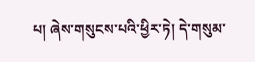པ། ཞེས་གསུངས་པའི་ཕྱིར་ཏེ། དེ་གསུམ་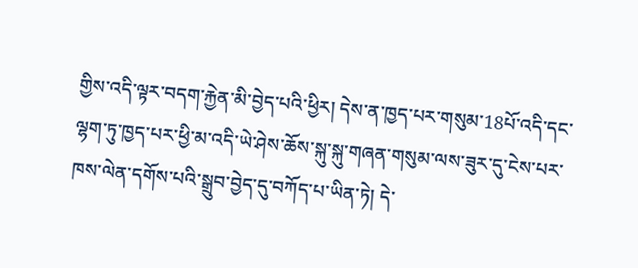གྱིས་འདི་ལྟར་བདག་རྐྱེན་མི་བྱེད་པའི་ཕྱིར། དེས་ན་ཁྱད་པར་གསུམ་18པོ་འདི་དང་ལྷག་ཏུ་ཁྱད་པར་ཕྱི་མ་འདི་ཡེ་ཤེས་ཆོས་སྐུ་སྐུ་གཞན་གསུམ་ལས་ཟུར་དུ་ངེས་པར་ཁས་ལེན་དགོས་པའི་སྒྲུབ་བྱེད་དུ་བཀོད་པ་ཡིན་ཏེ། དེ་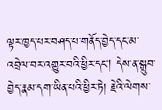ལྟར་ཁྱད་པར་བཤད་པ་གནོད་བྱེད་དང་མ་འབྲེལ་བར་འགྱུར་བའི་ཕྱིར་དང། དེས་ན་སྒྲུབ་བྱེད་རྣམ་དག་ཡིན་པའི་ཕྱིར་ཏེ། རྗེའི་ལེགས་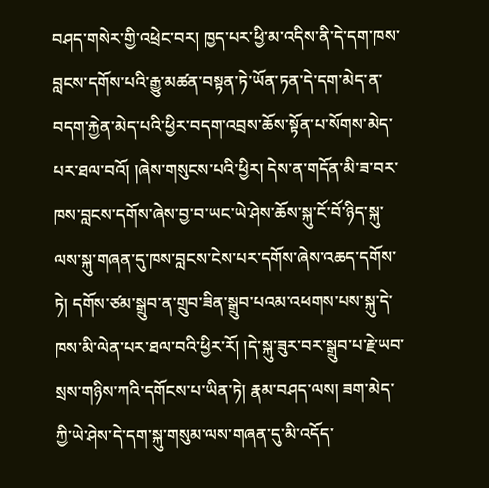བཤད་གསེར་གྱི་འཕྲེང་བར། ཁྱད་པར་ཕྱི་མ་འདིས་ནི་དེ་དག་ཁས་བླངས་དགོས་པའི་རྒྱུ་མཚན་བསྟན་ཏེ་ཡོན་ཏན་དེ་དག་མེད་ན་བདག་རྐྱེན་མེད་པའི་ཕྱིར་བདག་འབྲས་ཆོས་སྟོན་པ་སོགས་མེད་པར་ཐལ་བའོ། །ཞེས་གསུངས་པའི་ཕྱིར། དེས་ན་གདོན་མི་ཟ་བར་ཁས་བླངས་དགོས་ཞེས་བྱ་བ་ཡང་ཡེ་ཤེས་ཆོས་སྐུ་ངོ་བོ་ཉིད་སྐུ་ལས་སྐུ་གཞན་དུ་ཁས་བླངས་ངེས་པར་དགོས་ཞེས་འཆད་དགོས་ཏེ། དགོས་ཙམ་སྒྲུབ་ན་གྲུབ་ཟིན་སྒྲུབ་པའམ་འཕགས་པས་སྐུ་དེ་ཁས་མི་ལེན་པར་ཐལ་བའི་ཕྱིར་རོ། །དེ་སྐུ་ཟུར་བར་སྒྲུབ་པ་རྗེ་ཡབ་སྲས་གཉིས་ཀའི་དགོངས་པ་ཡིན་ཏེ། རྣམ་བཤད་ལས། ཟག་མེད་ཀྱི་ཡེ་ཤེས་དེ་དག་སྐུ་གསུམ་ལས་གཞན་དུ་མི་འདོད་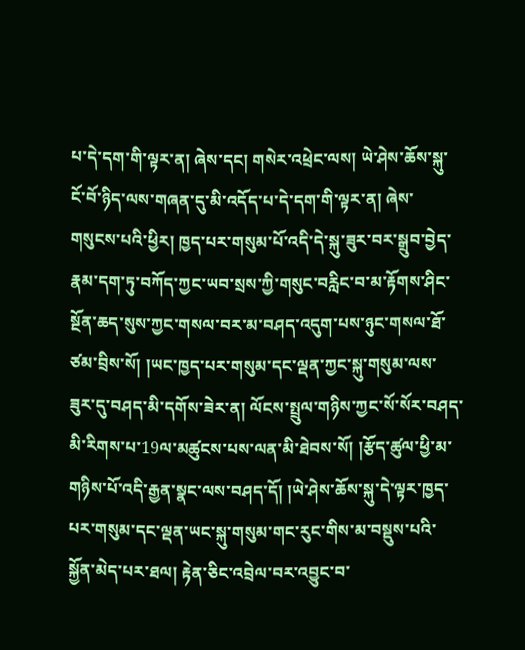པ་དེ་དག་གི་ལྟར་ན། ཞེས་དང། གསེར་འཕྲེང་ལས། ཡེ་ཤེས་ཆོས་སྐུ་ངོ་བོ་ཉིད་ལས་གཞན་དུ་མི་འདོད་པ་དེ་དག་གི་ལྟར་ན། ཞེས་གསུངས་པའི་ཕྱིར། ཁྱད་པར་གསུམ་པོ་འདི་དེ་སྐུ་ཟུར་བར་སྒྲུབ་བྱེད་རྣམ་དག་ཏུ་བཀོད་ཀྱང་ཡབ་སྲས་ཀྱི་གསུང་བརླིང་བ་མ་རྟོགས་ཤིང་སྔོན་ཆད་སུས་ཀྱང་གསལ་བར་མ་བཤད་འདུག་པས་ཉུང་གསལ་ཐོ་ཙམ་བྲིས་སོ། །ཡང་ཁྱད་པར་གསུམ་དང་ལྡན་ཀྱང་སྐུ་གསུམ་ལས་ཟུར་དུ་བཤད་མི་དགོས་ཟེར་ན། ལོངས་སྤྲུལ་གཉིས་ཀྱང་སོ་སོར་བཤད་མི་རིགས་པ་19ལ་མཚུངས་པས་ལན་མི་ཐེབས་སོ། །རྩོད་ཚུལ་ཕྱི་མ་གཉིས་པོ་འདི་རྒྱན་སྣང་ལས་བཤད་དོ། །ཡེ་ཤེས་ཆོས་སྐུ་དེ་ལྟར་ཁྱད་པར་གསུམ་དང་ལྡན་ཡང་སྐུ་གསུམ་གང་རུང་གིས་མ་བསྡུས་པའི་སྐྱོན་མེད་པར་ཐལ། རྟེན་ཅིང་འབྲེལ་བར་འབྱུང་བ་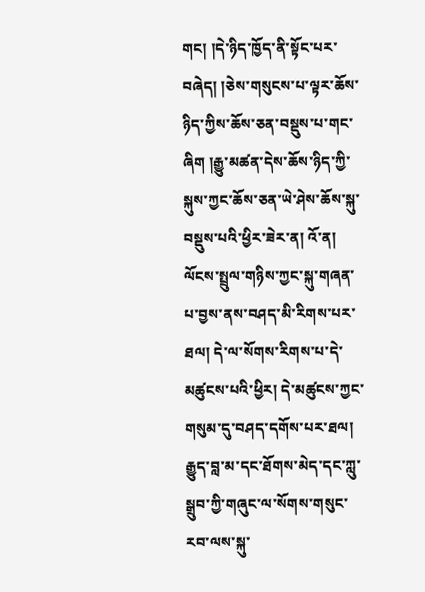གང། །དེ་ཉིད་ཁྱོད་ནི་སྟོང་པར་བཞེད། །ཅེས་གསུངས་པ་ལྟར་ཆོས་ཉིད་ཀྱིས་ཆོས་ཅན་བསྡུས་པ་གང་ཞིག །རྒྱུ་མཚན་དེས་ཆོས་ཉིད་ཀྱི་སྐུས་ཀྱང་ཆོས་ཅན་ཡེ་ཤེས་ཆོས་སྐུ་བསྡུས་པའི་ཕྱིར་ཟེར་ན། འོ་ན། ལོངས་སྤྲུལ་གཉིས་ཀྱང་སྐུ་གཞན་པ་བྱས་ནས་བཤད་མི་རིགས་པར་ཐལ། དེ་ལ་སོགས་རིགས་པ་དེ་མཚུངས་པའི་ཕྱིར། དེ་མཚུངས་ཀྱང་གསུམ་དུ་བཤད་དགོས་པར་ཐལ། རྒྱུད་བླ་མ་དང་ཐོགས་མེད་དང་ཀླུ་སྒྲུབ་ཀྱི་གཞུང་ལ་སོགས་གསུང་རབ་ལས་སྐུ་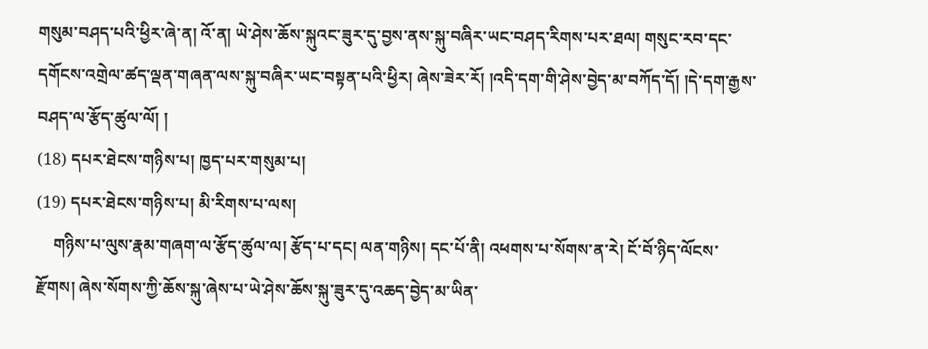གསུམ་བཤད་པའི་ཕྱིར་ཞེ་ན། འོ་ན། ཡེ་ཤེས་ཆོས་སྐུའང་ཟུར་དུ་བྱས་ནས་སྐུ་བཞིར་ཡང་བཤད་རིགས་པར་ཐལ། གསུང་རབ་དང་དགོངས་འགྲེལ་ཚད་ལྡན་གཞན་ལས་སྐུ་བཞིར་ཡང་བསྟན་པའི་ཕྱིར། ཞེས་ཟེར་རོ། །འདི་དག་གི་ཤེས་བྱེད་མ་བཀོད་དོ། །དེ་དག་རྒྱས་བཤད་ལ་རྩོད་ཚུལ་ལོ། །
(18) དཔར་ཐེངས་གཉིས་པ། ཁྱད་པར་གསུམ་པ།
(19) དཔར་ཐེངས་གཉིས་པ། མི་རིགས་པ་ལས།
    གཉིས་པ་ལུས་རྣམ་གཞག་ལ་རྩོད་ཚུལ་ལ། རྩོད་པ་དང། ལན་གཉིས། དང་པོ་ནི། འཕགས་པ་སོགས་ན་རེ། ངོ་བོ་ཉིད་ལོངས་རྫོགས། ཞེས་སོགས་ཀྱི་ཆོས་སྐུ་ཞེས་པ་ཡེ་ཤེས་ཆོས་སྐུ་ཟུར་དུ་འཆད་བྱེད་མ་ཡིན་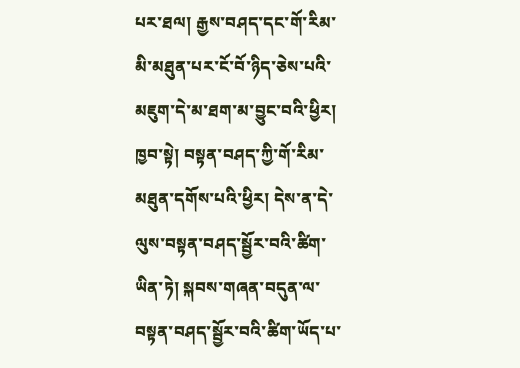པར་ཐལ། རྒྱས་བཤད་དང་གོ་རིམ་མི་མཐུན་པར་ངོ་བོ་ཉིད་ཅེས་པའི་མཇུག་དེ་མ་ཐག་མ་བྱུང་བའི་ཕྱིར། ཁྱབ་སྟེ། བསྟན་བཤད་ཀྱི་གོ་རིམ་མཐུན་དགོས་པའི་ཕྱིར། དེས་ན་དེ་ལུས་བསྟན་བཤད་སྦྱོར་བའི་ཚིག་ཡིན་ཏེ། སྐབས་གཞན་བདུན་ལ་བསྟན་བཤད་སྦྱོར་བའི་ཚིག་ཡོད་པ་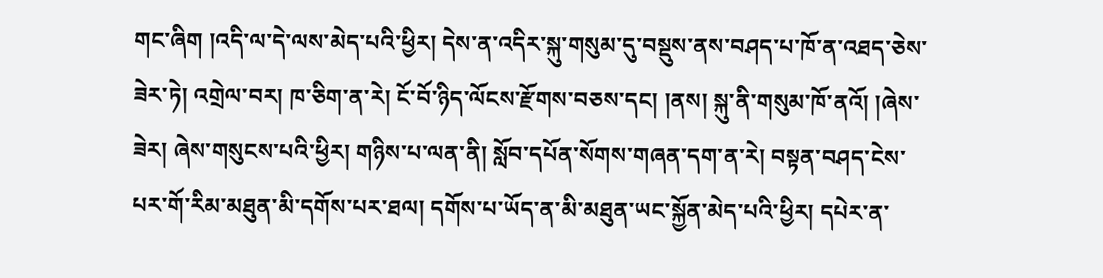གང་ཞིག །འདི་ལ་དེ་ལས་མེད་པའི་ཕྱིར། དེས་ན་འདིར་སྐུ་གསུམ་དུ་བསྡུས་ནས་བཤད་པ་ཁོ་ན་འཐད་ཅེས་ཟེར་ཏེ། འགྲེལ་བར། ཁ་ཅིག་ན་རེ། ངོ་བོ་ཉིད་ལོངས་རྫོགས་བཅས་དང། །ནས། སྐུ་ནི་གསུམ་ཁོ་ནའོ། །ཞེས་ཟེར། ཞེས་གསུངས་པའི་ཕྱིར། གཉིས་པ་ལན་ནི། སློབ་དཔོན་སོགས་གཞན་དག་ན་རེ། བསྟན་བཤད་ངེས་པར་གོ་རིམ་མཐུན་མི་དགོས་པར་ཐལ། དགོས་པ་ཡོད་ན་མི་མཐུན་ཡང་སྐྱོན་མེད་པའི་ཕྱིར། དཔེར་ན་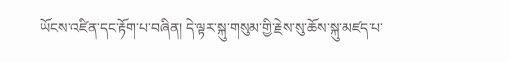ཡོངས་འཛིན་དང་རྟོག་པ་བཞིན། དེ་ལྟར་སྐུ་གསུམ་གྱི་རྗེས་སུ་ཆོས་སྐུ་མཛད་པ་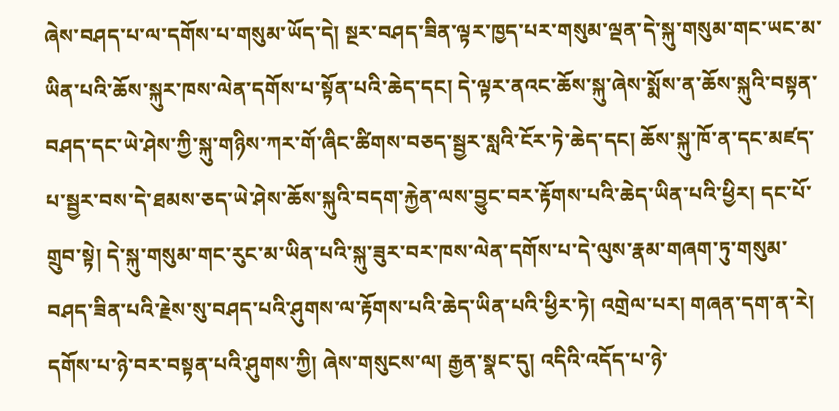ཞེས་བཤད་པ་ལ་དགོས་པ་གསུམ་ཡོད་དེ། སྔར་བཤད་ཟིན་ལྟར་ཁྱད་པར་གསུམ་ལྡན་དེ་སྐུ་གསུམ་གང་ཡང་མ་ཡིན་པའི་ཆོས་སྐུར་ཁས་ལེན་དགོས་པ་སྟོན་པའི་ཆེད་དང། དེ་ལྟར་ནའང་ཆོས་སྐུ་ཞེས་སྨོས་ན་ཆོས་སྐུའི་བསྟན་བཤད་དང་ཡེ་ཤེས་ཀྱི་སྐུ་གཉིས་ཀར་གོ་ཞིང་ཚིགས་བཅད་སྦྱར་སླའི་ངོར་ཏེ་ཆེད་དང། ཆོས་སྐུ་ཁོ་ན་དང་མཛད་པ་སྦྱར་བས་དེ་ཐམས་ཅད་ཡེ་ཤེས་ཆོས་སྐུའི་བདག་རྐྱེན་ལས་བྱུང་བར་རྟོགས་པའི་ཆེད་ཡིན་པའི་ཕྱིར། དང་པོ་གྲུབ་སྟེ། དེ་སྐུ་གསུམ་གང་རུང་མ་ཡིན་པའི་སྐུ་ཟུར་བར་ཁས་ལེན་དགོས་པ་དེ་ལུས་རྣམ་གཞག་ཏུ་གསུམ་བཤད་ཟིན་པའི་རྗེས་སུ་བཤད་པའི་ཤུགས་ལ་རྟོགས་པའི་ཆེད་ཡིན་པའི་ཕྱིར་ཏེ། འགྲེལ་པར། གཞན་དག་ན་རེ། དགོས་པ་ཉེ་བར་བསྟན་པའི་ཤུགས་ཀྱི། ཞེས་གསུངས་ལ། རྒྱན་སྣང་དུ། འདིའི་འདོད་པ་ཉེ་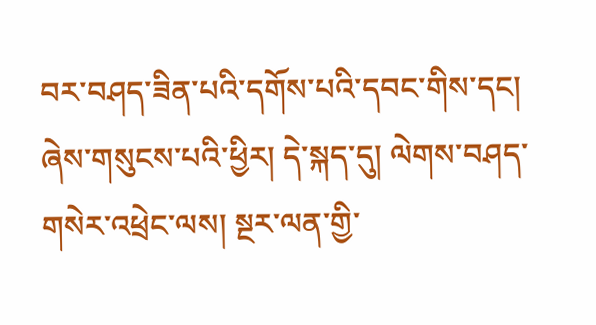བར་བཤད་ཟིན་པའི་དགོས་པའི་དབང་གིས་དང། ཞེས་གསུངས་པའི་ཕྱིར། དེ་སྐད་དུ། ལེགས་བཤད་གསེར་འཕྲེང་ལས། སྔར་ལན་གྱི་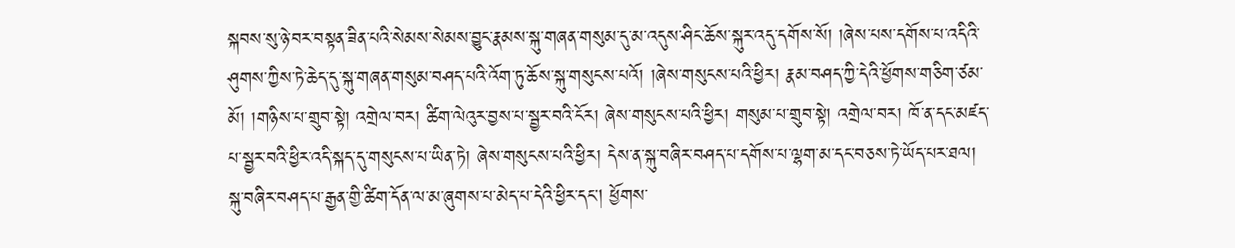སྐབས་སུ་ཉེ་བར་བསྟན་ཟིན་པའི་སེམས་སེམས་བྱུང་རྣམས་སྐུ་གཞན་གསུམ་དུ་མ་འདུས་ཤིང་ཆོས་སྐུར་འདུ་དགོས་སོ། །ཞེས་པས་དགོས་པ་འདིའི་ཤུགས་ཀྱིས་ཏེ་ཆེད་དུ་སྐུ་གཞན་གསུམ་བཤད་པའི་འོག་ཏུ་ཆོས་སྐུ་གསུངས་པའོ། །ཞེས་གསུངས་པའི་ཕྱིར། རྣམ་བཤད་ཀྱི་དེའི་ཕྱོགས་གཅིག་ཙམ་མོ། །གཉིས་པ་གྲུབ་སྟེ། འགྲེལ་བར། ཚིག་ལེའུར་བྱས་པ་སྦྱར་བའི་ངོར། ཞེས་གསུངས་པའི་ཕྱིར། གསུམ་པ་གྲུབ་སྟེ། འགྲེལ་བར། ཁོ་ན་དང་མཛད་པ་སྦྱར་བའི་ཕྱིར་འདི་སྐད་དུ་གསུངས་པ་ཡིན་ཏེ། ཞེས་གསུངས་པའི་ཕྱིར། དེས་ན་སྐུ་བཞིར་བཤད་པ་དགོས་པ་ལྷག་མ་དང་བཅས་ཏེ་ཡོད་པར་ཐལ། སྐུ་བཞིར་བཤད་པ་རྒྱན་གྱི་ཚིག་དོན་ལ་མ་ཞུགས་པ་མེད་པ་དེའི་ཕྱིར་དང། ཕྱོགས་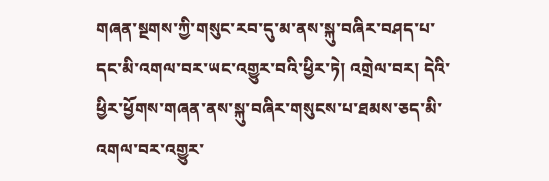གཞན་སྔགས་ཀྱི་གསུང་རབ་དུ་མ་ནས་སྐུ་བཞིར་བཤད་པ་དང་མི་འགལ་བར་ཡང་འགྱུར་བའི་ཕྱིར་ཏེ། འགྲེལ་བར། དེའི་ཕྱིར་ཕྱོགས་གཞན་ནས་སྐུ་བཞིར་གསུངས་པ་ཐམས་ཅད་མི་འགལ་བར་འགྱུར་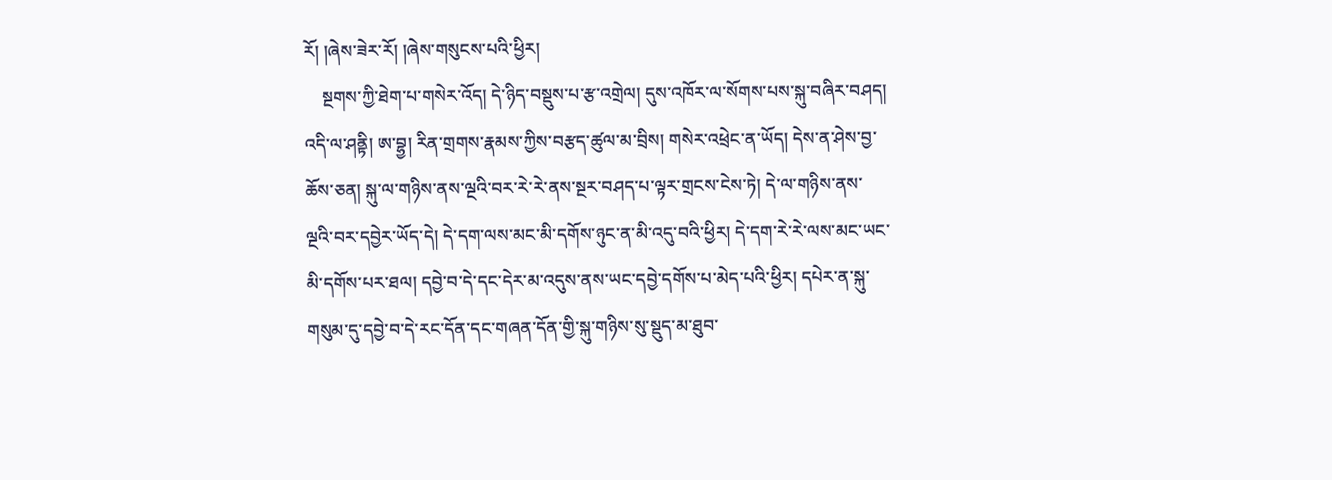རོ། །ཞེས་ཟེར་རོ། །ཞེས་གསུངས་པའི་ཕྱིར།
    སྔགས་ཀྱི་ཐེག་པ་གསེར་འོད། དེ་ཉིད་བསྡུས་པ་རྩ་འགྲེལ། དུས་འཁོར་ལ་སོགས་པས་སྐུ་བཞིར་བཤད། འདི་ལ་ཤནྟི། ཨ་བྷྱ། རིན་གྲགས་རྣམས་ཀྱིས་བརྩད་ཚུལ་མ་བྲིས། གསེར་འཕྲེང་ན་ཡོད། དེས་ན་ཤེས་བྱ་ཆོས་ཅན། སྐུ་ལ་གཉིས་ནས་ལྔའི་བར་རེ་རེ་ནས་སྔར་བཤད་པ་ལྟར་གྲངས་ངེས་ཏེ། དེ་ལ་གཉིས་ནས་ལྔའི་བར་དབྱེར་ཡོད་དེ། དེ་དག་ལས་མང་མི་དགོས་ཉུང་ན་མི་འདུ་བའི་ཕྱིར། དེ་དག་རེ་རེ་ལས་མང་ཡང་མི་དགོས་པར་ཐལ། དབྱེ་བ་དེ་དང་དེར་མ་འདུས་ནས་ཡང་དབྱེ་དགོས་པ་མེད་པའི་ཕྱིར། དཔེར་ན་སྐུ་གསུམ་དུ་དབྱེ་བ་དེ་རང་དོན་དང་གཞན་དོན་གྱི་སྐུ་གཉིས་སུ་སྡུད་མ་ཐུབ་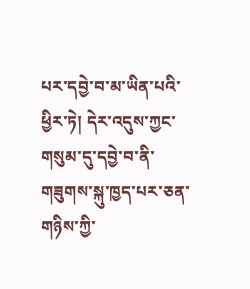པར་དབྱེ་བ་མ་ཡིན་པའི་ཕྱིར་ཏེ། དེར་འདུས་ཀྱང་གསུམ་དུ་དབྱེ་བ་ནི་གཟུགས་སྐུ་ཁྱད་པར་ཅན་གཉིས་ཀྱི་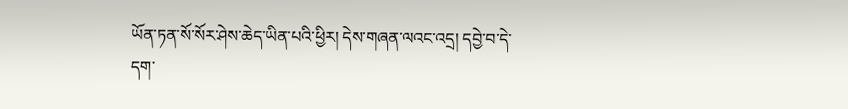ཡོན་ཏན་སོ་སོར་ཤེས་ཆེད་ཡིན་པའི་ཕྱིར། དེས་གཞན་ལའང་འདྲ། དབྱེ་བ་དེ་དག་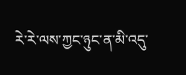རེ་རེ་ལས་ཀྱང་ཉུང་ན་མི་འདུ་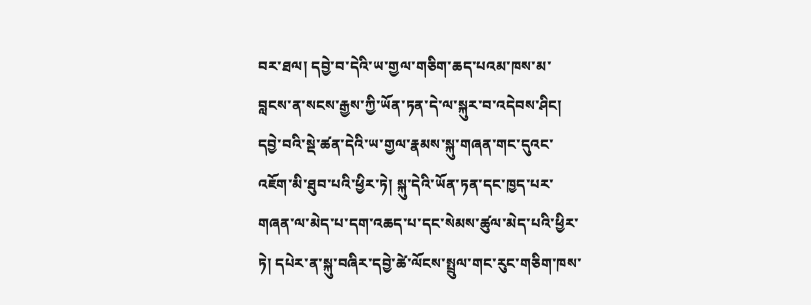བར་ཐལ། དབྱེ་བ་དེའི་ཡ་གྱལ་གཅིག་ཆད་པའམ་ཁས་མ་བླངས་ན་སངས་རྒྱས་ཀྱི་ཡོན་ཏན་དེ་ལ་སྐུར་བ་འདེབས་ཤིང། དབྱེ་བའི་སྡེ་ཚན་དེའི་ཡ་གྱལ་རྣམས་སྐུ་གཞན་གང་དུའང་འཇོག་མི་ཐུབ་པའི་ཕྱིར་ཏེ། སྐུ་དེའི་ཡོན་ཏན་དང་ཁྱད་པར་གཞན་ལ་མེད་པ་དག་འཆད་པ་དང་སེམས་ཚུལ་མེད་པའི་ཕྱིར་ཏེ། དཔེར་ན་སྐུ་བཞིར་དབྱེ་ཚེ་ལོངས་སྤྲུལ་གང་རུང་གཅིག་ཁས་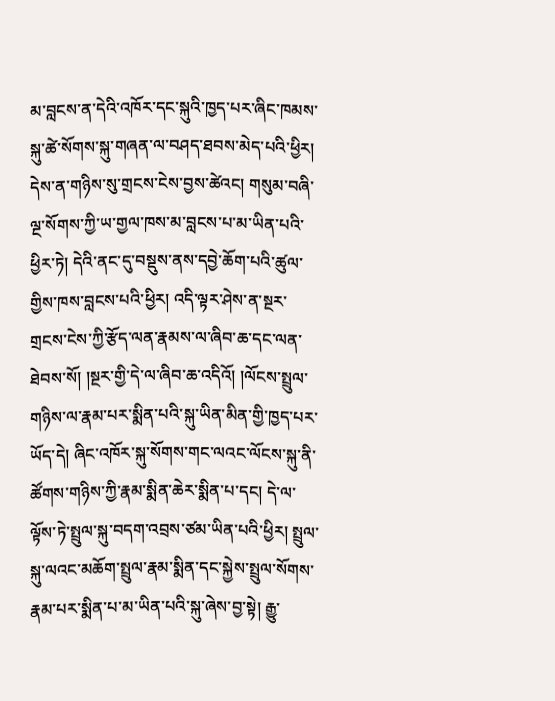མ་བླངས་ན་དེའི་འཁོར་དང་སྐུའི་ཁྱད་པར་ཞིང་ཁམས་སྐུ་ཚེ་སོགས་སྐུ་གཞན་ལ་བཤད་ཐབས་མེད་པའི་ཕྱིར། དེས་ན་གཉིས་སུ་གྲངས་ངེས་བྱས་ཚེའང། གསུམ་བཞི་ལྔ་སོགས་ཀྱི་ཡ་གྱལ་ཁས་མ་བླངས་པ་མ་ཡིན་པའི་ཕྱིར་ཏེ། དེའི་ནང་དུ་བསྡུས་ནས་དབྱེ་ཆོག་པའི་ཚུལ་གྱིས་ཁས་བླངས་པའི་ཕྱིར། འདི་ལྟར་ཤེས་ན་སྔར་གྲངས་ངེས་ཀྱི་རྩོད་ལན་རྣམས་ལ་ཞིབ་ཆ་དང་ལན་ཐེབས་སོ། །སྔར་གྱི་དེ་ལ་ཞིབ་ཆ་འདིའོ། །ལོངས་སྤྲུལ་གཉིས་ལ་རྣམ་པར་སྨིན་པའི་སྐུ་ཡིན་མིན་གྱི་ཁྱད་པར་ཡོད་དེ། ཞིང་འཁོར་སྐུ་སོགས་གང་ལའང་ལོངས་སྐུ་ནི་ཚོགས་གཉིས་ཀྱི་རྣམ་སྨིན་ཆེར་སྨིན་པ་དང། དེ་ལ་ལྟོས་ཏེ་སྤྲུལ་སྐུ་བདག་འབྲས་ཙམ་ཡིན་པའི་ཕྱིར། སྤྲུལ་སྐུ་ལའང་མཆོག་སྤྲུལ་རྣམ་སྨིན་དང་སྐྱེས་སྤྲུལ་སོགས་རྣམ་པར་སྨིན་པ་མ་ཡིན་པའི་སྐུ་ཞེས་བྱ་སྟེ། རྒྱུ་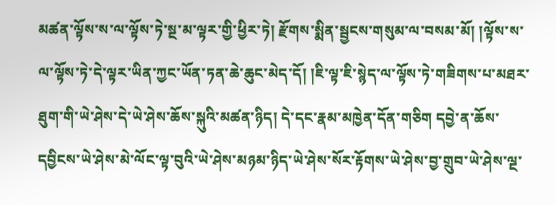མཚན་ལྟོས་ས་ལ་ལྟོས་ཏེ་སྔ་མ་ལྟར་གྱི་ཕྱིར་ཏེ། རྫོགས་སྨིན་སྦྱངས་གསུམ་ལ་བསམ་མོ། །ལྟོས་ས་ལ་ལྟོས་ཏེ་དེ་ལྟར་ཡིན་ཀྱང་ཡོན་ཏན་ཆེ་ཆུང་མེད་དོ། །ཇི་ལྟ་ཇི་སྙེད་ལ་ལྟོས་ཏེ་གཟིགས་པ་མཐར་ཐུག་གི་ཡེ་ཤེས་དེ་ཡེ་ཤེས་ཆོས་སྐུའི་མཚན་ཉིད། དེ་དང་རྣམ་མཁྱེན་དོན་གཅིག དབྱེ་ན་ཆོས་དབྱིངས་ཡེ་ཤེས་མེ་ལོང་ལྟ་བུའི་ཡེ་ཤེས་མཉམ་ཉིད་ཡེ་ཤེས་སོར་རྟོགས་ཡེ་ཤེས་བྱ་གྲུབ་ཡེ་ཤེས་ལྔ་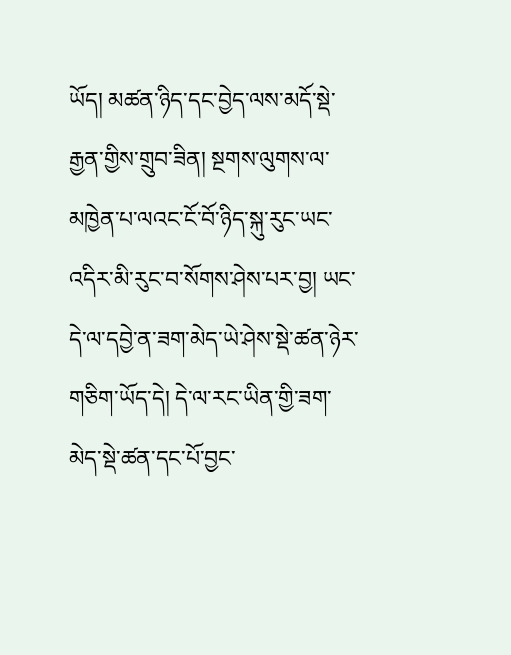ཡོད། མཚན་ཉིད་དང་བྱེད་ལས་མདོ་སྡེ་རྒྱན་གྱིས་གྲུབ་ཟིན། སྔགས་ལུགས་ལ་མཁྱེན་པ་ལའང་ངོ་བོ་ཉིད་སྐུ་རུང་ཡང་འདིར་མི་རུང་བ་སོགས་ཤེས་པར་བྱ། ཡང་དེ་ལ་དབྱེ་ན་ཟག་མེད་ཡེ་ཤེས་སྡེ་ཚན་ཉེར་གཅིག་ཡོད་དེ། དེ་ལ་རང་ཡིན་གྱི་ཟག་མེད་སྡེ་ཚན་དང་པོ་བྱང་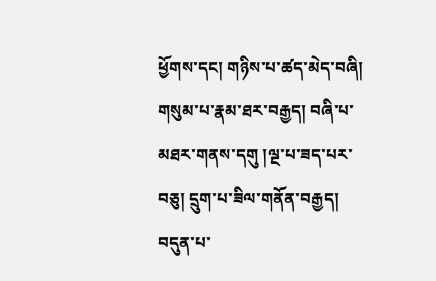ཕྱོགས་དང། གཉིས་པ་ཚད་མེད་བཞི། གསུམ་པ་རྣམ་ཐར་བརྒྱད། བཞི་པ་མཐར་གནས་དགུ །ལྔ་པ་ཟད་པར་བཅུ། དྲུག་པ་ཟིལ་གནོན་བརྒྱད། བདུན་པ་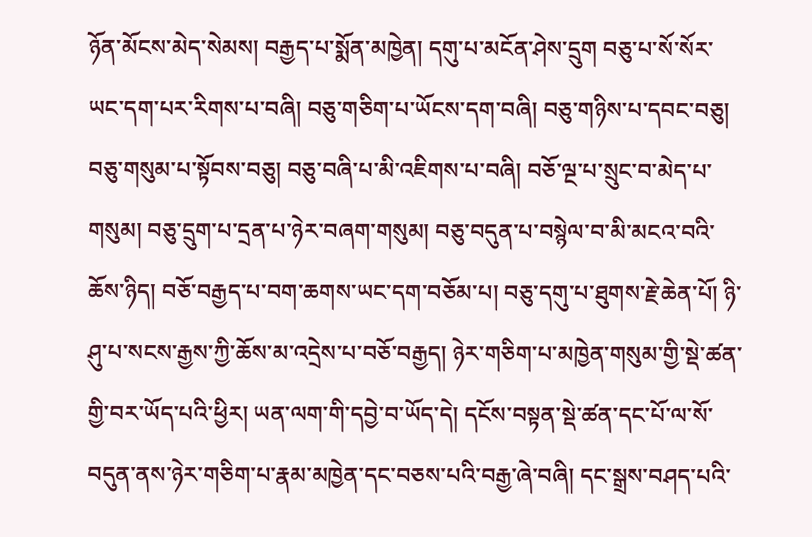ཉོན་མོངས་མེད་སེམས། བརྒྱད་པ་སྨོན་མཁྱེན། དགུ་པ་མངོན་ཤེས་དྲུག བཅུ་པ་སོ་སོར་ཡང་དག་པར་རིགས་པ་བཞི། བཅུ་གཅིག་པ་ཡོངས་དག་བཞི། བཅུ་གཉིས་པ་དབང་བཅུ། བཅུ་གསུམ་པ་སྟོབས་བཅུ། བཅུ་བཞི་པ་མི་འཇིགས་པ་བཞི། བཅོ་ལྔ་པ་སྲུང་བ་མེད་པ་གསུམ། བཅུ་དྲུག་པ་དྲན་པ་ཉེར་བཞག་གསུམ། བཅུ་བདུན་པ་བསྙེལ་བ་མི་མངའ་བའི་ཆོས་ཉིད། བཅོ་བརྒྱད་པ་བག་ཆགས་ཡང་དག་བཅོམ་པ། བཅུ་དགུ་པ་ཐུགས་རྗེ་ཆེན་པོ། ཉི་ཤུ་པ་སངས་རྒྱས་ཀྱི་ཆོས་མ་འདྲེས་པ་བཅོ་བརྒྱད། ཉེར་གཅིག་པ་མཁྱེན་གསུམ་གྱི་སྡེ་ཚན་གྱི་བར་ཡོད་པའི་ཕྱིར། ཡན་ལག་གི་དབྱེ་བ་ཡོད་དེ། དངོས་བསྟན་སྡེ་ཚན་དང་པོ་ལ་སོ་བདུན་ནས་ཉེར་གཅིག་པ་རྣམ་མཁྱེན་དང་བཅས་པའི་བརྒྱ་ཞེ་བཞི། དང་སྒྲས་བཤད་པའི་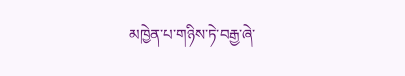མཁྱེན་པ་གཉིས་ཏེ་བརྒྱ་ཞེ་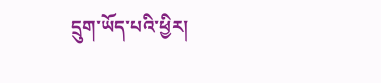དྲུག་ཡོད་པའི་ཕྱིར།